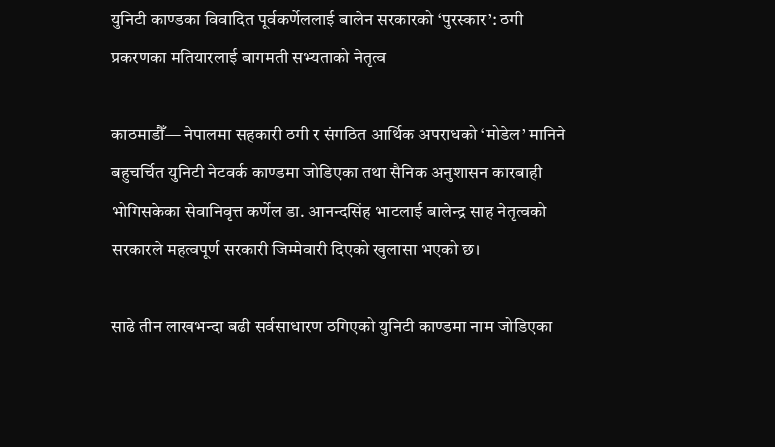युनिटी काण्डका विवादित पूर्वकर्णेललाई बालेन सरकारको ‘पुरस्कार’: ठगी प्रकरणका मतियारलाई बागमती सभ्यताको नेतृत्व

काठमाडौँ— नेपालमा सहकारी ठगी र संगठित आर्थिक अपराधको ‘मोडेल’ मानिने बहुचर्चित युनिटी नेटवर्क काण्डमा जोडिएका तथा सैनिक अनुशासन कारबाही भोगिसकेका सेवानिवृत्त कर्णेल डा. आनन्दसिंह भाटलाई बालेन्द्र साह नेतृत्वको सरकारले महत्वपूर्ण सरकारी जिम्मेवारी दिएको खुलासा भएको छ।

साढे तीन लाखभन्दा बढी सर्वसाधारण ठगिएको युनिटी काण्डमा नाम जोडिएका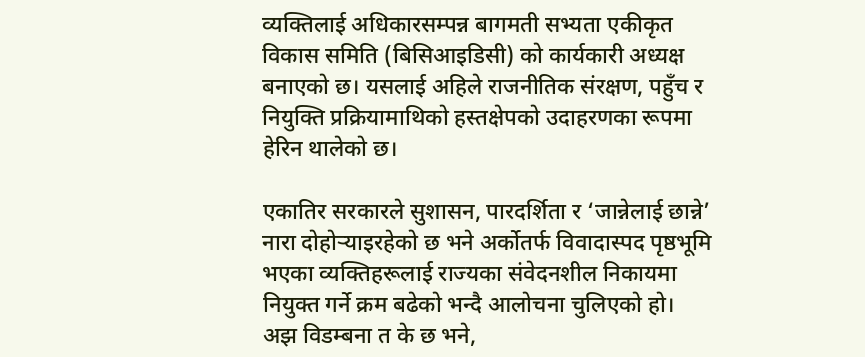व्यक्तिलाई अधिकारसम्पन्न बागमती सभ्यता एकीकृत विकास समिति (बिसिआइडिसी) को कार्यकारी अध्यक्ष बनाएको छ। यसलाई अहिले राजनीतिक संरक्षण, पहुँच र नियुक्ति प्रक्रियामाथिको हस्तक्षेपको उदाहरणका रूपमा हेरिन थालेको छ।

एकातिर सरकारले सुशासन, पारदर्शिता र ‘जान्नेलाई छान्ने’ नारा दोहोर्‍याइरहेको छ भने अर्कोतर्फ विवादास्पद पृष्ठभूमि भएका व्यक्तिहरूलाई राज्यका संवेदनशील निकायमा नियुक्त गर्ने क्रम बढेको भन्दै आलोचना चुलिएको हो। अझ विडम्बना त के छ भने,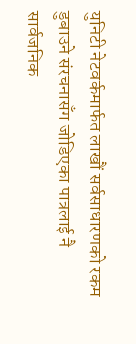युनिटी नेटवर्कमार्फत लाखौं सर्वसाधारणको रकम डुबाउने संरचनासँग जोडिएका पात्रलाई नै सार्वजनिक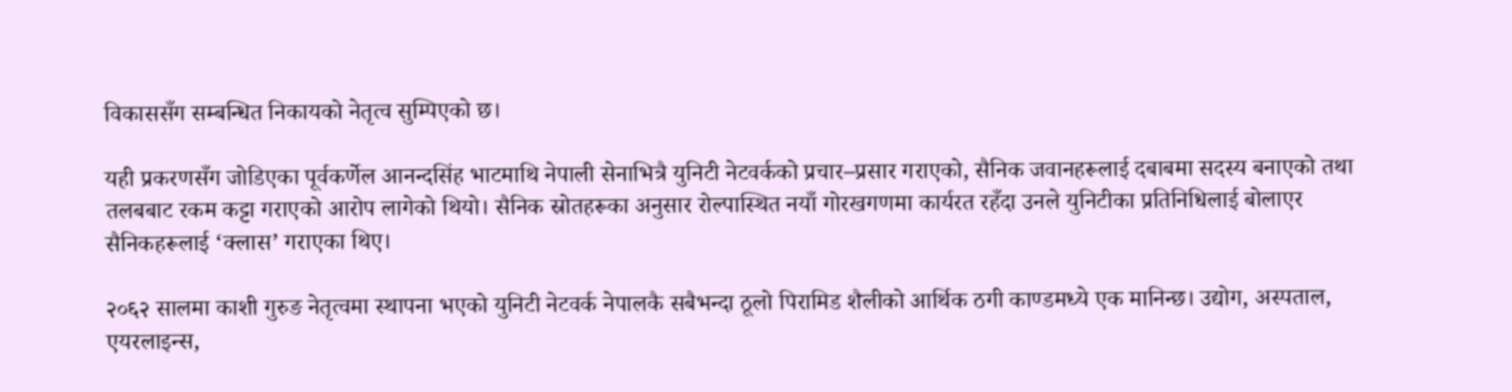विकाससँग सम्बन्धित निकायको नेतृत्व सुम्पिएको छ।

यही प्रकरणसँग जोडिएका पूर्वकर्णेल आनन्दसिंह भाटमाथि नेपाली सेनाभित्रै युनिटी नेटवर्कको प्रचार–प्रसार गराएको, सैनिक जवानहरूलाई दबाबमा सदस्य बनाएको तथा तलबबाट रकम कट्टा गराएको आरोप लागेको थियो। सैनिक स्रोतहरूका अनुसार रोल्पास्थित नयाँ गोरखगणमा कार्यरत रहँदा उनले युनिटीका प्रतिनिधिलाई बोलाएर सैनिकहरूलाई ‘क्लास’ गराएका थिए।

२०६२ सालमा काशी गुरुङ नेतृत्वमा स्थापना भएको युनिटी नेटवर्क नेपालकै सबैभन्दा ठूलो पिरामिड शैलीको आर्थिक ठगी काण्डमध्ये एक मानिन्छ। उद्योग, अस्पताल, एयरलाइन्स,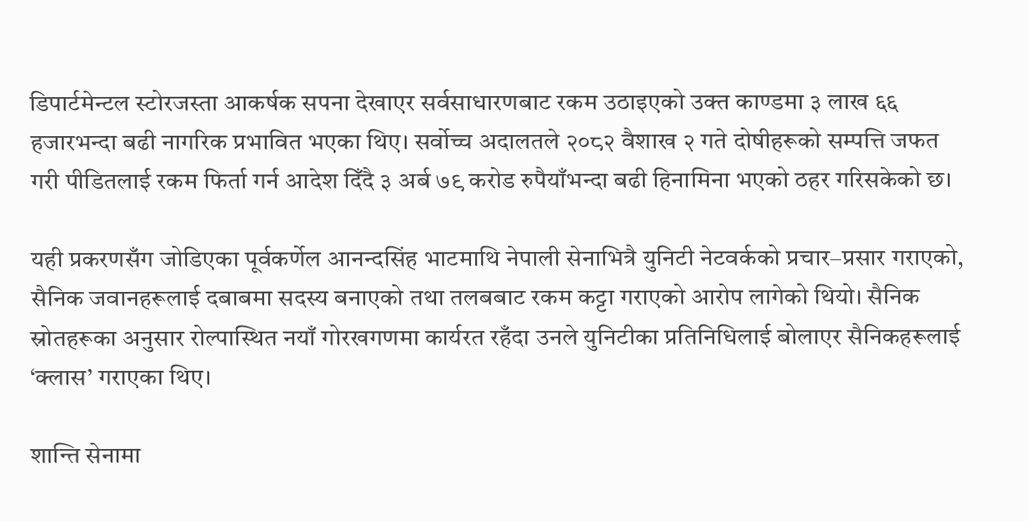डिपार्टमेन्टल स्टोरजस्ता आकर्षक सपना देखाएर सर्वसाधारणबाट रकम उठाइएको उक्त काण्डमा ३ लाख ६६ हजारभन्दा बढी नागरिक प्रभावित भएका थिए। सर्वोच्च अदालतले २०८२ वैशाख २ गते दोषीहरूको सम्पत्ति जफत गरी पीडितलाई रकम फिर्ता गर्न आदेश दिँदै ३ अर्ब ७९ करोड रुपैयाँभन्दा बढी हिनामिना भएको ठहर गरिसकेको छ।

यही प्रकरणसँग जोडिएका पूर्वकर्णेल आनन्दसिंह भाटमाथि नेपाली सेनाभित्रै युनिटी नेटवर्कको प्रचार–प्रसार गराएको, सैनिक जवानहरूलाई दबाबमा सदस्य बनाएको तथा तलबबाट रकम कट्टा गराएको आरोप लागेको थियो। सैनिक स्रोतहरूका अनुसार रोल्पास्थित नयाँ गोरखगणमा कार्यरत रहँदा उनले युनिटीका प्रतिनिधिलाई बोलाएर सैनिकहरूलाई ‘क्लास’ गराएका थिए।

शान्ति सेनामा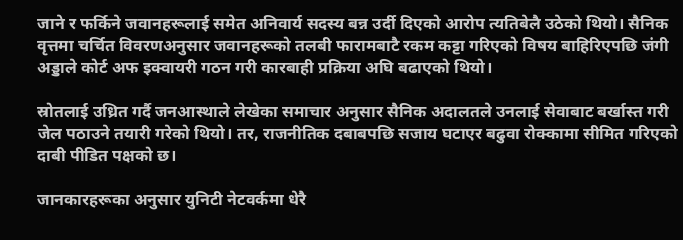जाने र फर्किने जवानहरूलाई समेत अनिवार्य सदस्य बन्न उर्दी दिएको आरोप त्यतिबेलै उठेको थियो। सैनिक वृत्तमा चर्चित विवरणअनुसार जवानहरूको तलबी फारामबाटै रकम कट्टा गरिएको विषय बाहिरिएपछि जंगी अड्डाले कोर्ट अफ इक्वायरी गठन गरी कारबाही प्रक्रिया अघि बढाएको थियो।

स्रोतलाई उध्रित गर्दै जनआस्थाले लेखेका समाचार अनुसार सैनिक अदालतले उनलाई सेवाबाट बर्खास्त गरी जेल पठाउने तयारी गरेको थियो। तर, राजनीतिक दबाबपछि सजाय घटाएर बढुवा रोक्कामा सीमित गरिएको दाबी पीडित पक्षको छ।

जानकारहरूका अनुसार युनिटी नेटवर्कमा धेरै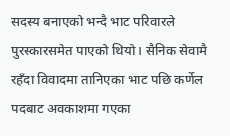सदस्य बनाएको भन्दै भाट परिवारले पुरस्कारसमेत पाएको थियो। सैनिक सेवामै रहँदा विवादमा तानिएका भाट पछि कर्णेल पदबाट अवकाशमा गएका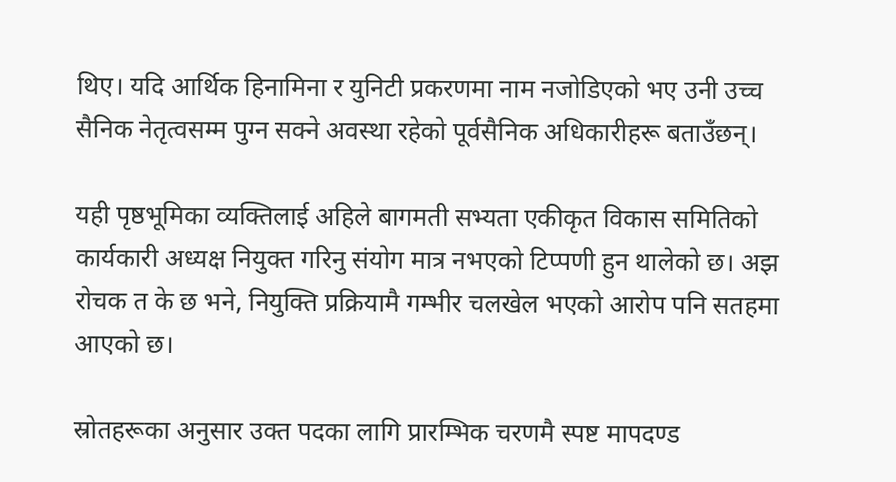थिए। यदि आर्थिक हिनामिना र युनिटी प्रकरणमा नाम नजोडिएको भए उनी उच्च सैनिक नेतृत्वसम्म पुग्न सक्ने अवस्था रहेको पूर्वसैनिक अधिकारीहरू बताउँछन्।

यही पृष्ठभूमिका व्यक्तिलाई अहिले बागमती सभ्यता एकीकृत विकास समितिको कार्यकारी अध्यक्ष नियुक्त गरिनु संयोग मात्र नभएको टिप्पणी हुन थालेको छ। अझ रोचक त के छ भने, नियुक्ति प्रक्रियामै गम्भीर चलखेल भएको आरोप पनि सतहमा आएको छ।

स्रोतहरूका अनुसार उक्त पदका लागि प्रारम्भिक चरणमै स्पष्ट मापदण्ड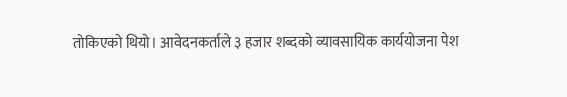तोकिएको थियो। आवेदनकर्ताले ३ हजार शब्दको व्यावसायिक कार्ययोजना पेश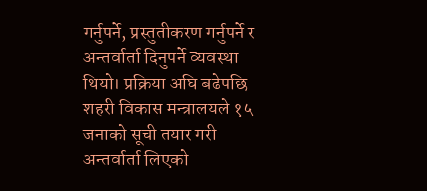गर्नुपर्ने, प्रस्तुतीकरण गर्नुपर्ने र अन्तर्वार्ता दिनुपर्ने व्यवस्था थियो। प्रक्रिया अघि बढेपछि शहरी विकास मन्त्रालयले १५ जनाको सूची तयार गरी अन्तर्वार्ता लिएको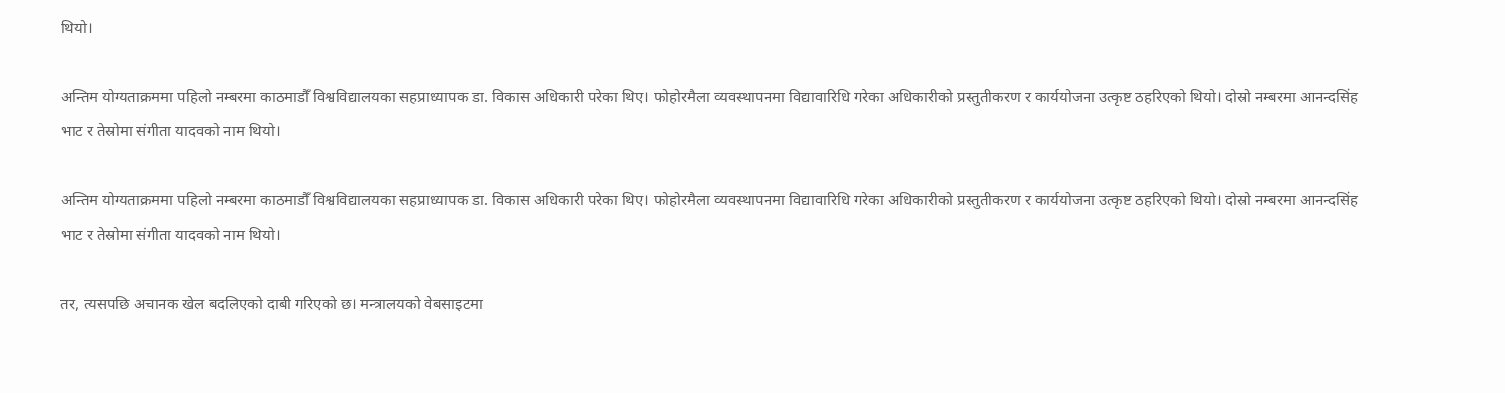थियो।

अन्तिम योग्यताक्रममा पहिलो नम्बरमा काठमाडौँ विश्वविद्यालयका सहप्राध्यापक डा. विकास अधिकारी परेका थिए। फोहोरमैला व्यवस्थापनमा विद्यावारिधि गरेका अधिकारीको प्रस्तुतीकरण र कार्ययोजना उत्कृष्ट ठहरिएको थियो। दोस्रो नम्बरमा आनन्दसिंह भाट र तेस्रोमा संगीता यादवको नाम थियो।

अन्तिम योग्यताक्रममा पहिलो नम्बरमा काठमाडौँ विश्वविद्यालयका सहप्राध्यापक डा. विकास अधिकारी परेका थिए। फोहोरमैला व्यवस्थापनमा विद्यावारिधि गरेका अधिकारीको प्रस्तुतीकरण र कार्ययोजना उत्कृष्ट ठहरिएको थियो। दोस्रो नम्बरमा आनन्दसिंह भाट र तेस्रोमा संगीता यादवको नाम थियो।

तर, त्यसपछि अचानक खेल बदलिएको दाबी गरिएको छ। मन्त्रालयको वेबसाइटमा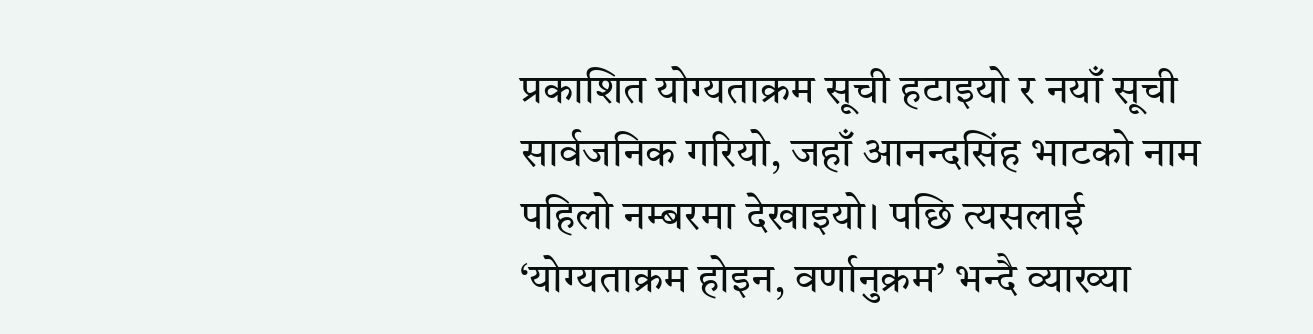प्रकाशित योग्यताक्रम सूची हटाइयो र नयाँ सूची सार्वजनिक गरियो, जहाँ आनन्दसिंह भाटको नाम पहिलो नम्बरमा देखाइयो। पछि त्यसलाई ‘योग्यताक्रम होइन, वर्णानुक्रम’ भन्दै व्याख्या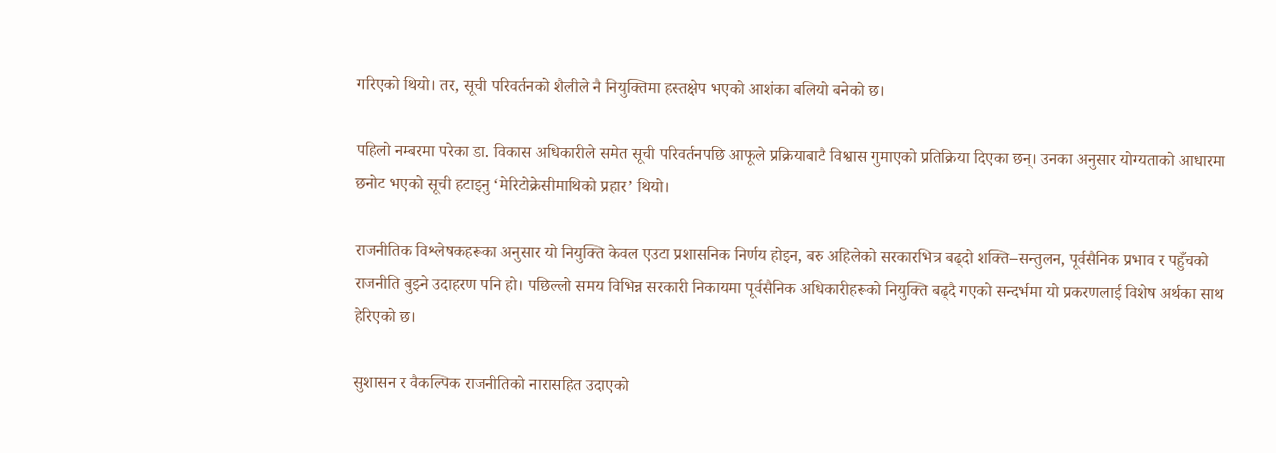गरिएको थियो। तर, सूची परिवर्तनको शैलीले नै नियुक्तिमा हस्तक्षेप भएको आशंका बलियो बनेको छ।

पहिलो नम्बरमा परेका डा. विकास अधिकारीले समेत सूची परिवर्तनपछि आफूले प्रक्रियाबाटै विश्वास गुमाएको प्रतिक्रिया दिएका छन्। उनका अनुसार योग्यताको आधारमा छनोट भएको सूची हटाइनु ‘मेरिटोक्रेसीमाथिको प्रहार’ थियो।

राजनीतिक विश्लेषकहरूका अनुसार यो नियुक्ति केवल एउटा प्रशासनिक निर्णय होइन, बरु अहिलेको सरकारभित्र बढ्दो शक्ति–सन्तुलन, पूर्वसैनिक प्रभाव र पहुँचको राजनीति बुझ्ने उदाहरण पनि हो। पछिल्लो समय विभिन्न सरकारी निकायमा पूर्वसैनिक अधिकारीहरूको नियुक्ति बढ्दै गएको सन्दर्भमा यो प्रकरणलाई विशेष अर्थका साथ हेरिएको छ।

सुशासन र वैकल्पिक राजनीतिको नारासहित उदाएको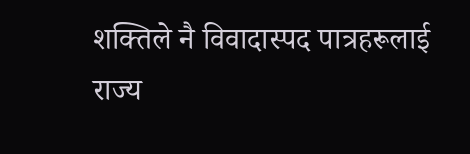शक्तिले नै विवादास्पद पात्रहरूलाई राज्य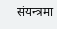संयन्त्रमा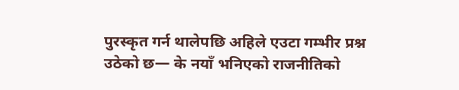पुरस्कृत गर्न थालेपछि अहिले एउटा गम्भीर प्रश्न उठेको छ— के नयाँ भनिएको राजनीतिको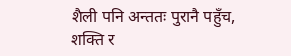शैली पनि अन्ततः पुरानै पहुँच, शक्ति र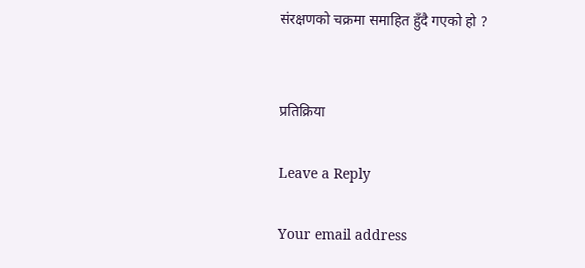संरक्षणको चक्रमा समाहित हुँदै गएको हो ?


प्रतिक्रिया

Leave a Reply

Your email address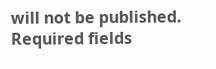will not be published. Required fields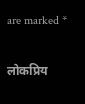are marked *

लोकप्रिय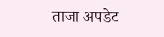ताजा अपडेट